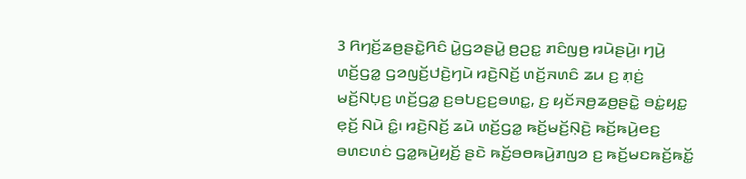3 ꤖꤚꤢꤩ꤬ꤘꤥ꤬ꤔꤢꤧ꤭ꤖꤢꤨ ꤣꤧ꤭ꤞꤤꤔꤣꤧ꤭ ꤥ꤬ꤑꤢ꤭ ꤊꤢꤨꤜꤥ꤬ ꤙꤣꤧꤔꤣꤧ꤬꤯ ꤚꤣꤧ꤬ ꤛꤢꤩ꤬ꤞꤤ꤭ ꤞꤤꤜꤢꤩ꤬ꤓꤢꤧ꤬ꤚꤣꤧ ꤙꤢꤧ꤬ꤡꤢꤩ꤬ ꤛꤢꤩ꤬ꤏꤛꤢꤨ ꤘꤣ ꤢ꤬ ꤊ꤫ꤢꤦ꤬ ꤗꤢꤩ꤬ꤡꤝ꤫ꤢ꤬ ꤛꤢꤩ꤬ꤞꤤ꤭ ꤢ꤬ꤋꤝꤢ꤬ꤢ꤬ꤋꤛꤢ꤭, ꤢ꤬ ꤟꤢꤩꤏꤥ꤬ꤘꤥ꤬ꤔꤢꤧ꤭ ꤋꤢꤦ꤭ꤟꤢ꤭ ꤕ꤫ꤢꤩ꤬ ꤡꤣꤧ ꤢꤨ꤭꤯ ꤙꤢꤧ꤬ꤡꤢꤩ꤬ ꤘꤣꤧ ꤛꤢꤩ꤬ꤞꤤ꤭ ꤒꤢꤩ꤬ꤗꤢꤩ꤬ꤡ꤫ꤢꤧ꤬ ꤒꤢꤩ꤬ꤒꤣꤧ꤬ꤕꤢ꤬ ꤋꤛꤢꤛꤢꤦ ꤞꤤ꤭ꤒꤣꤧ꤬ꤟꤢꤩ꤬ ꤔꤢꤧ ꤒꤢꤩ꤬ꤋꤥꤒꤣꤧ꤬ꤊꤜꤤ ꤢ꤬ ꤒꤢꤩ꤬ꤗꤢꤒꤢꤩ꤬ꤒꤢꤩ꤭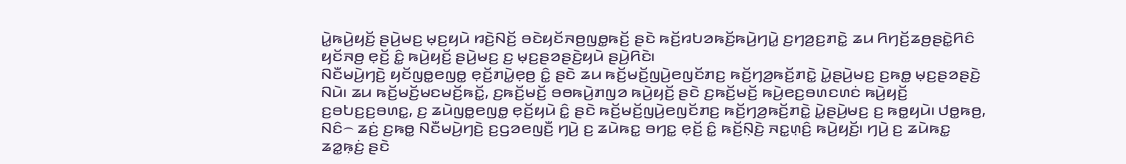ꤣꤧ꤭ꤒꤣꤧ꤬ꤟꤢꤩ꤬ ꤔꤣꤧ꤬ꤗꤢ꤬ ꤗ꤫ꤢ꤬ꤟꤣꤧ ꤙꤢꤧ꤬ꤡꤢꤩ꤬ ꤋꤢꤧꤟꤢꤩꤏꤥ꤬ꤜꤥ꤭ꤒꤢꤩ꤬ ꤔꤢꤧ ꤒꤢꤩ꤬ꤙꤝꤤꤒꤢꤩ꤬ꤒꤣꤧ꤬ꤚꤣꤧ꤭ ꤢ꤬ꤚꤤ꤬ꤢ꤬ꤊꤢꤧ꤭ ꤘꤣ ꤖꤚꤢꤩ꤬ꤘꤥ꤬ꤔꤢꤧ꤭ꤖꤢꤨ ꤟꤢꤩꤏꤥ꤬ ꤕ꤫ꤢꤩ꤬ ꤢꤨ꤭ ꤒꤣꤧ꤬ꤟꤢꤩ꤬ ꤔꤣꤧ꤬ꤗꤢ꤬ ꤢ꤬ ꤗ꤫ꤢ꤬ꤔꤤꤔꤢꤧ꤬ꤟꤣꤧ ꤔꤣꤧ꤬ꤖꤢꤧ꤯
ꤡꤢꤪꤗꤣꤧ꤬ꤚꤢꤧ꤬ ꤟꤢꤩꤜꤥ꤭ꤕꤜꤥ꤭ ꤕ꤫ꤢꤩ꤬ꤊꤣꤧ꤭ꤕ꤫ꤥ꤬ ꤢꤨ꤭ ꤔꤢꤧ ꤘꤣ ꤒꤢꤩ꤬ꤗꤢꤩ꤬ꤜꤣꤧ꤬ꤕꤜꤢꤩꤊꤢ꤬ ꤒꤢꤩ꤬ꤚꤤ꤬ꤒꤢꤩ꤬ꤊꤢꤧ꤭ ꤣꤧ꤭ꤔꤣꤧ꤬ꤗꤢ꤬ ꤢ꤬ꤒꤥ꤭ ꤗ꤫ꤢ꤬ꤔꤤꤔꤢꤧ꤬ ꤡꤣꤧ꤯ ꤘꤣ ꤒꤢꤩ꤬ꤗꤢꤩ꤬ꤗꤢꤗꤢꤩ꤬ꤒꤢꤩ꤭, ꤢ꤬ꤒꤢꤩ꤬ꤗꤢꤩ꤬ ꤋꤥꤒꤣꤧ꤬ꤊꤜꤤ ꤒꤣꤧ꤬ꤟꤢꤩ꤬ ꤔꤢꤧ ꤢ꤬ꤒꤢꤩ꤬ꤗꤢꤩ꤬ ꤒꤣꤧ꤬ꤕꤢ꤬ꤋꤛꤢꤛꤢꤦ ꤒꤣꤧ꤬ꤟꤢꤩ꤬ ꤢ꤬ꤋꤝꤢ꤬ꤢ꤬ꤋꤛꤢ꤭, ꤢ꤬ ꤘꤣꤧꤜꤥ꤭ꤕꤜꤥ꤭ ꤕ꤫ꤢꤩ꤬ꤟꤣꤧ ꤢꤨ꤭ ꤔꤢꤧ ꤒꤢꤩ꤬ꤗꤢꤩ꤬ꤜꤣꤧ꤬ꤕꤜꤢꤩꤊꤢ꤬ ꤒꤢꤩ꤬ꤚꤤ꤬ꤒꤢꤩ꤬ꤊꤢꤧ꤭ ꤣꤧ꤭ꤔꤣꤧ꤬ꤗꤢ꤬ ꤢ꤬ ꤒꤥ꤭ꤟꤣꤧ꤯ ꤓꤥ꤭ꤒꤥ꤬, ꤡꤢꤨ꤮ ꤘꤢꤦ꤬ ꤢ꤬ꤒꤥ꤭ ꤡꤢꤪꤗꤣꤧ꤬ꤚꤢꤧ꤬ ꤢ꤬ꤞꤤꤕꤜꤢꤪ꤬ ꤚꤣꤧ꤬ ꤢ꤬ ꤘꤣꤧꤒꤢ꤭ ꤋꤚꤢ꤭ ꤕ꤫ꤢꤩ꤬ ꤢꤨ꤭ ꤒꤢꤩ꤬ꤡ꤫ꤢꤧ꤬ ꤏꤢ꤭ꤛ꤫ꤢꤨ꤬ ꤒꤣꤧ꤬ꤟꤢꤩ꤬꤯ ꤚꤣꤧ꤬ ꤢ꤬ ꤘꤣꤧꤒꤢ꤭ ꤘꤤ꤭ꤒ꤫ꤢꤦ꤬ ꤔꤢꤧ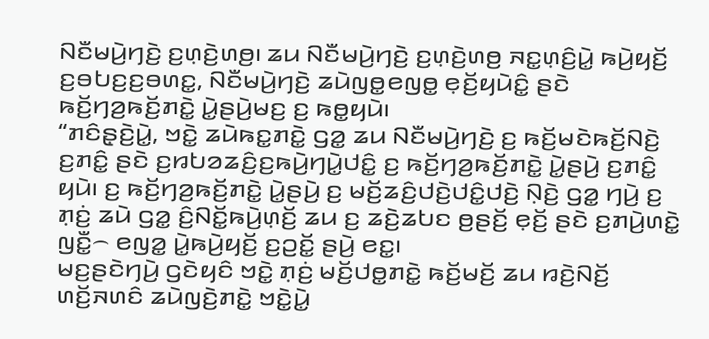ꤡꤢꤪꤗꤣꤧ꤬ꤚꤢꤧ꤬ ꤢ꤬ꤛ꤫ꤢꤧ꤬ꤛꤥ꤬꤯ ꤘꤣ ꤡꤢꤪꤗꤣꤧ꤬ꤚꤢꤧ꤬ ꤢ꤬ꤛ꤫ꤢꤧ꤬ꤛꤥ꤬ ꤏꤢ꤭ꤛ꤫ꤢꤨ꤬ꤣꤧ꤭ ꤒꤣꤧ꤬ꤟꤢꤩ꤬ ꤢ꤬ꤋꤝꤢ꤬ꤢ꤬ꤋꤛꤢ꤭, ꤡꤢꤪꤗꤣꤧ꤬ꤚꤢꤧ꤬ ꤘꤣꤧꤜꤥ꤭ꤕꤜꤥ꤭ ꤕ꤫ꤢꤩ꤬ꤟꤣꤧꤢꤨ꤭ ꤔꤢꤧ ꤒꤢꤩ꤬ꤚꤤ꤬ꤒꤢꤩ꤬ꤊꤢꤧ꤭ ꤣꤧ꤭ꤔꤣꤧ꤬ꤗꤢ꤬ ꤢ꤬ ꤒꤥ꤭ꤟꤣꤧ꤯
“ꤊꤢꤨꤔ꤫ꤢꤧ꤬ꤣꤧ꤭, ꤠꤢꤧ꤭ ꤘꤣꤧꤒꤢ꤭ꤊꤢꤧ꤭ ꤞꤤ꤭ ꤘꤣ ꤡꤢꤪꤗꤣꤧ꤬ꤚꤢꤧ꤬ ꤢ꤬ ꤒꤢꤩ꤬ꤗꤢꤧꤒꤢꤩ꤬ꤡꤢꤧ꤬ ꤢ꤬ꤊꤢꤨ꤭ ꤔꤢꤧ ꤢ꤬ꤙꤝꤤꤘꤢꤨ꤬ꤢ꤬ꤒꤣꤧ꤬ꤚꤣꤧ꤭ꤓꤢꤨ꤭ ꤢ꤬ ꤒꤢꤩ꤬ꤚꤤ꤬ꤒꤢꤩ꤬ꤊꤢꤧ꤭ ꤣꤧ꤭ꤔꤣꤧ꤬ ꤢ꤬ꤊꤢꤨ꤭ ꤟꤣꤧ꤯ ꤢ꤬ ꤒꤢꤩ꤬ꤚꤤ꤬ꤒꤢꤩ꤬ꤊꤢꤧ꤭ ꤣꤧ꤭ꤔꤣꤧ꤬ ꤢ꤬ ꤗꤢꤩ꤬ꤘꤢꤨ꤬ꤓꤢꤧ꤬ꤓꤢꤨ꤭ꤓꤢꤧ꤬ ꤡ꤫ꤢꤧ꤬ ꤞꤤ꤭ ꤚꤣꤧ꤬ ꤢ꤬ ꤊ꤫ꤢꤦ꤬ ꤘꤣꤧ ꤞꤤ꤭ ꤢꤨ꤬ꤡꤢꤩ꤭ꤒꤣꤧ꤬ꤛ꤫ꤢꤩ꤬ ꤘꤣ ꤢ꤬ ꤘꤢꤧ꤬ꤘꤝꤢ ꤥ꤬ꤔꤢꤩ꤬ ꤕ꤫ꤢꤩ꤬ ꤔꤢꤧ ꤢ꤬ꤊꤣꤧ꤬ꤛꤢꤧ꤭ ꤜꤢꤪ꤭꤮ ꤕꤜꤤ꤭ ꤣꤧ꤭ꤒꤣꤧ꤬ꤟꤢꤩ꤬ ꤢ꤬ꤑꤢꤩ꤭ ꤔꤣꤧ꤬ ꤕꤢ꤭꤯
ꤗꤢ꤬ꤔꤢꤧꤚꤣꤧ꤬ ꤞꤢꤧꤟꤢꤨ ꤠꤢꤧ꤭ ꤊ꤫ꤢꤦ꤬ ꤗꤢꤩ꤬ꤓꤥ꤭ꤊꤢꤧ꤭ ꤒꤢꤩ꤬ꤗꤢꤩ꤬ ꤘꤣ ꤙꤢꤧ꤬ꤡꤢꤩ꤬ ꤛꤢꤩ꤬ꤏꤛꤢꤨ ꤘꤣꤧꤜꤢꤧ꤬ꤊꤢꤧ꤭ ꤠꤢꤧ꤭ꤣꤧ꤭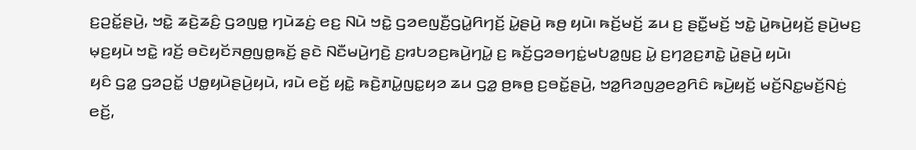ꤢ꤬ꤑꤢꤩ꤭ꤔꤣꤧ꤬, ꤠꤢꤧ꤭ ꤘꤢꤧ꤬ꤘꤢꤨ꤬ ꤞꤤꤜꤥ꤭ ꤚꤣꤧꤘꤢꤦ꤬ ꤕꤢ꤬ ꤡꤣꤧ ꤠꤢꤧ꤭ ꤞꤤꤕꤜꤢꤪ꤬ꤞꤣꤧ꤭ꤖꤚꤢꤩ꤬ ꤣꤧ꤭ꤔꤣꤧ꤬ ꤒꤥ꤬ ꤟꤣꤧ꤯ ꤒꤢꤩ꤬ꤗꤢꤩ꤬ ꤘꤣ ꤢ꤬ ꤔꤢꤪ꤭ꤗꤢꤩ꤬ ꤠꤢꤧ꤭ ꤣꤧ꤭ꤒꤣꤧ꤬ꤟꤢꤩ꤬ ꤔꤣꤧ꤬ꤗꤢ꤬ ꤗ꤫ꤢ꤬ꤟꤣꤧ ꤠꤢꤧ꤭ ꤙꤢꤩ꤬ ꤋꤢꤧꤟꤢꤩꤏꤥ꤬ꤜꤥ꤭ꤒꤢꤩ꤬ ꤔꤢꤧ ꤡꤢꤪꤗꤣꤧ꤬ꤚꤢꤧ꤬ ꤢ꤬ꤙꤝꤤꤢ꤬ꤒꤣꤧ꤬ꤚꤣꤧ꤭ ꤢ꤬ ꤒꤢꤩ꤬ꤞꤤꤋꤚꤢꤦ꤭ꤗꤝꤤ꤭ꤜꤢ꤬ ꤣꤧ꤭ ꤢ꤬ꤚꤤ꤬ꤢ꤬ꤊꤢꤧ꤭ ꤣꤧ꤭ꤔꤣꤧ꤬ ꤟꤣꤧ꤯
ꤟꤢꤨ ꤞꤤ꤭ ꤞꤤꤑꤢꤩ꤭ ꤓꤥ꤭ꤟꤣꤧꤔꤣꤧ꤬ꤟꤣꤧ, ꤙꤣꤧ ꤕꤢꤩ꤬ ꤟꤢꤧ꤭ ꤒꤢꤧ꤬ꤊꤣꤧ꤭ꤜꤢ꤭ꤟꤤ ꤘꤣ ꤞꤤ꤭ ꤥ꤬ꤒꤥ꤬ ꤢ꤬ꤋꤢꤩ꤭ꤔꤣꤧ꤬, ꤠꤤ꤭ꤖꤤꤜꤤ꤬ꤕꤤ꤬ꤖꤢꤨ ꤒꤣꤧ꤬ꤟꤢꤩ꤬ ꤗꤢꤩ꤬ꤡꤢ꤭ꤗꤢꤩ꤬ꤡꤢꤦ꤬ ꤕꤢꤩ꤬,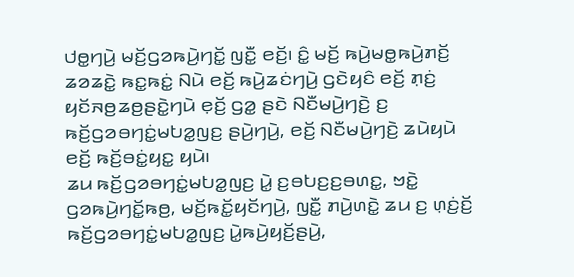ꤓꤥ꤭ꤚꤣꤧ꤬ ꤗꤢꤩ꤬ꤞꤤꤒꤣꤧ꤬ꤚꤢꤩ꤭ ꤜꤢꤪ꤭ ꤕꤢꤩ꤬꤯ ꤢꤨ꤭ ꤗꤢꤩ꤬ ꤒꤣꤧ꤬ꤗꤥ꤭ꤒꤣꤧ꤬ꤊꤢꤩ꤬ ꤘꤤꤘꤢꤧ꤭ ꤒꤢ꤭ꤒꤢꤦ꤭ ꤡꤣꤧ ꤕꤢꤩ꤬ ꤒꤣꤧ꤬ꤘꤢꤦꤚꤣꤧ꤬ ꤞꤢꤧꤟꤢꤨ ꤕꤢꤩ꤬ ꤊ꤫ꤢꤦ꤬ ꤟꤢꤩꤏꤥ꤬ꤘꤥ꤬ꤔꤢꤧ꤭ꤚꤣꤧ ꤕ꤫ꤢꤩ꤬ ꤞꤤ꤭ ꤔꤢꤧ ꤡꤢꤪꤗꤣꤧ꤬ꤚꤢꤧ꤬ ꤢ꤬ ꤒꤢꤩ꤬ꤞꤤꤋꤚꤢꤦ꤭ꤗꤝꤤ꤭ꤜꤢ꤬ ꤔꤣꤧ꤬ꤚꤣꤧ꤬, ꤕꤢꤩ꤬ ꤡꤢꤪꤗꤣꤧ꤬ꤚꤢꤧ꤬ ꤘꤣꤧꤟꤣꤧ ꤕꤢꤩ꤬ ꤒꤢꤩ꤬ꤋꤢꤦ꤭ꤟꤢ꤭ ꤟꤣꤧ꤯
ꤘꤣ ꤒꤢꤩ꤬ꤞꤤꤋꤚꤢꤦ꤭ꤗꤝꤤ꤭ꤜꤢ꤬ ꤣꤧ꤭ ꤢ꤬ꤋꤝꤢ꤬ꤢ꤬ꤋꤛꤢ꤭, ꤠꤢꤧ꤭ ꤞꤤꤒꤣꤧ꤬ꤚꤢꤩ꤭ꤒꤥ꤬, ꤗꤢꤩ꤬ꤒꤢꤩ꤭ꤟꤢꤩꤚꤣꤧ꤬, ꤜꤢꤪ꤭ ꤊꤣꤧ꤬ꤛꤢꤧ꤭ ꤘꤣ ꤢ꤬ ꤛ꤫ꤢꤦ꤬ꤢꤩ꤬ ꤒꤢꤩ꤬ꤞꤤꤋꤚꤢꤦ꤭ꤗꤝꤤ꤭ꤜꤢ꤬ ꤣꤧ꤭ꤒꤣꤧ꤬ꤟꤢꤩ꤬ꤔꤣꤧ꤬,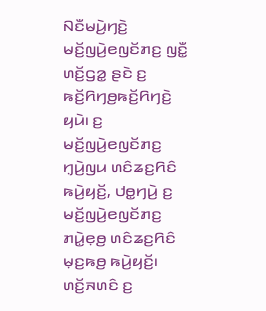ꤡꤢꤪꤗꤣꤧ꤬ꤚꤢꤧ꤬ ꤗꤢꤩ꤬ꤜꤣꤧ꤬ꤕꤜꤢꤩꤊꤢ꤬ ꤜꤢꤪ꤭ ꤛꤢꤩ꤬ꤞꤤ꤭ ꤔꤢꤧ ꤢ꤬ ꤒꤢꤩ꤬ꤖꤚꤥ꤬ꤒꤢꤩ꤬ꤖꤚꤢꤧ꤬ ꤟꤣꤧ꤯ ꤢ꤬ ꤗꤢꤩ꤬ꤜꤣꤧ꤬ꤕꤜꤢꤩꤊꤢ꤬ ꤚ꤫ꤣꤧ꤬ꤜꤣ ꤛꤢꤨꤘꤢ꤬ꤖꤢꤨ ꤒꤣꤧ꤬ꤟꤢꤩ꤬, ꤓꤥ꤭ꤚꤣꤧ꤬ ꤢ꤬ ꤗꤢꤩ꤬ꤜꤣꤧ꤬ꤕꤜꤢꤩꤊꤢ꤬ ꤊꤣꤧ꤭ꤕ꤫ꤥ꤬ ꤛꤢꤨꤘꤢ꤬ꤖꤢꤨ ꤗ꤫ꤢ꤬ꤒꤥ꤬ ꤒꤣꤧ꤬ꤟꤢꤩ꤬꤯
ꤛꤢꤩ꤬ꤏꤛꤢꤨ ꤢ꤬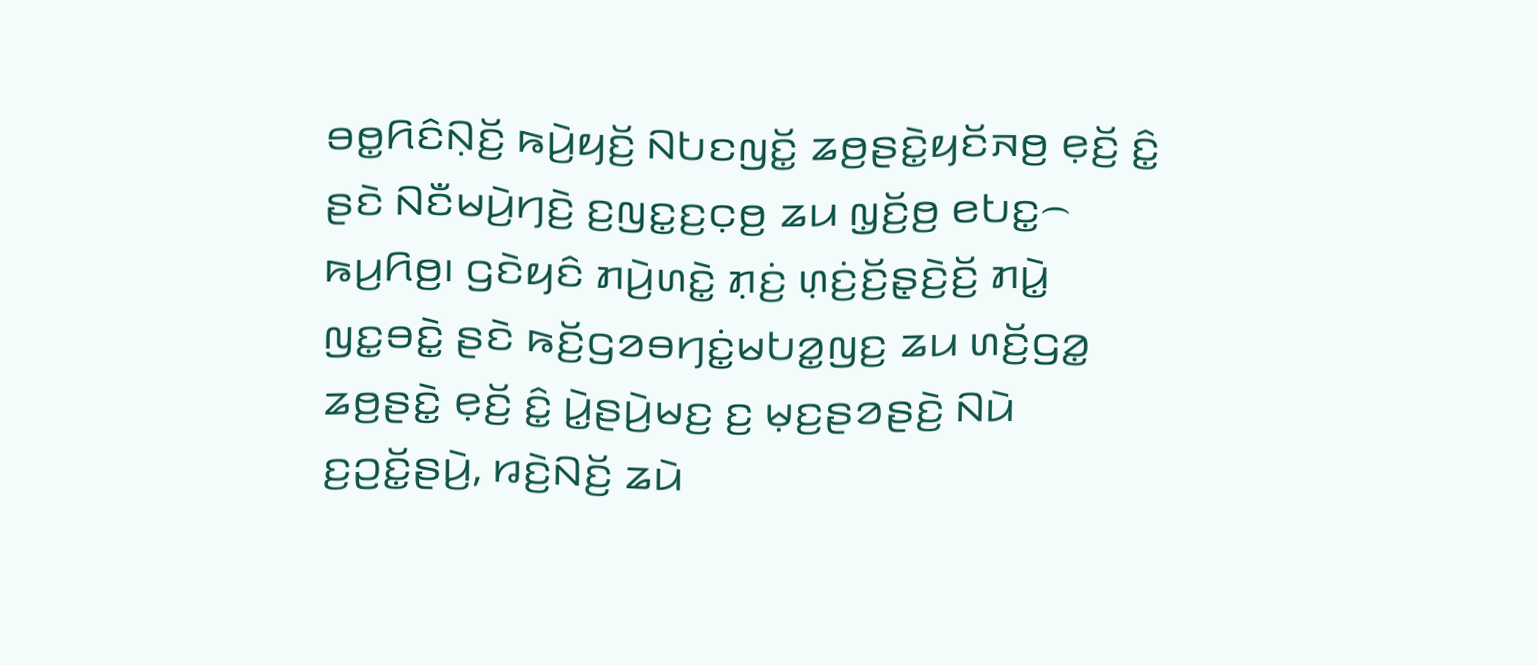ꤋꤥ꤭ꤖꤢꤨꤡ꤫ꤢꤩ꤬ ꤒꤣꤧ꤬ꤟꤢꤩ꤬ ꤡꤝꤢꤜꤢꤩ꤭ ꤘꤥ꤬ꤔꤢꤧ꤭ꤟꤢꤩꤏꤥ꤬ ꤕ꤫ꤢꤩ꤬ ꤢꤨ꤭ ꤔꤢꤧ ꤡꤢꤪꤗꤣꤧ꤬ꤚꤢꤧ꤬ ꤢ꤬ꤜꤢ꤭ꤢ꤬ꤍ꤫ꤥ꤬ ꤘꤣ ꤜ꤫ꤢꤩ꤬ꤥ꤬ ꤕꤝꤢ꤭꤮ ꤒꤣ꤬ꤖꤥ꤬꤯ ꤞꤢꤧꤟꤢꤨ ꤊꤣꤧ꤬ꤛꤢꤧ꤭ ꤊ꤫ꤢꤦ꤬ ꤛ꤫ꤢꤦ꤬ꤢꤩ꤬ꤔ꤫ꤢꤧ꤬ꤢꤩ꤬ ꤊꤣꤧ꤭ ꤜꤢ꤭ꤋꤢꤧ꤭ ꤔꤢꤧ ꤒꤢꤩ꤬ꤞꤤꤋꤚꤢꤦ꤭ꤗꤝꤤ꤭ꤜꤢ꤬ ꤘꤣ ꤛꤢꤩ꤬ꤞꤤ꤭ ꤘꤥ꤬ꤔꤢꤧ꤭ ꤕ꤫ꤢꤩ꤬ ꤢꤨ꤭ ꤣꤧ꤭ꤔꤣꤧ꤬ꤗꤢ꤬ ꤢ꤬ ꤗ꤫ꤢ꤬ꤔꤤꤔꤢꤧ꤬ ꤡꤣꤧ ꤢ꤬ꤑꤢꤩ꤭ꤔꤣꤧ꤬, ꤙꤢꤧ꤬ꤡꤢꤩ꤬ ꤘꤣꤧ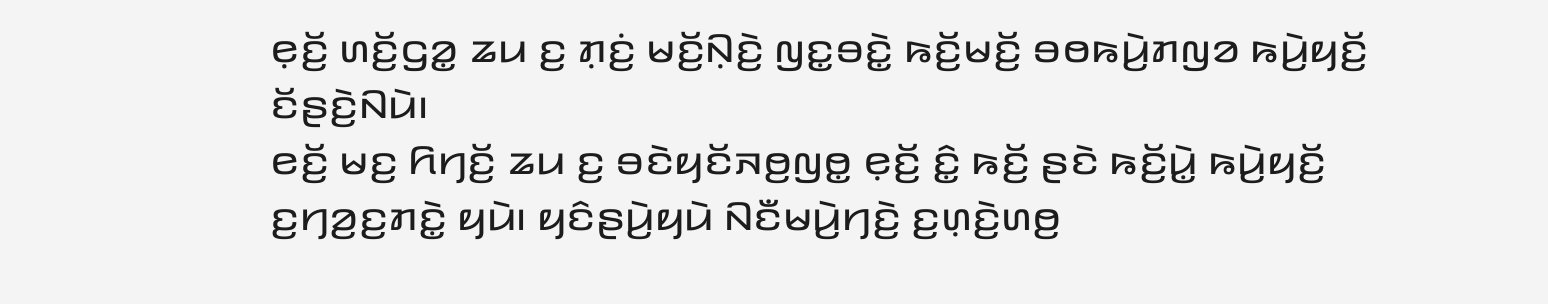ꤕ꤫ꤢꤩ꤬ ꤛꤢꤩ꤬ꤞꤤ꤭ ꤘꤣ ꤢ꤬ ꤊ꤫ꤢꤦ꤬ ꤗꤢꤩ꤬ꤡ꤫ꤢꤧ꤬ ꤜꤢ꤭ꤋꤢꤧ꤭ ꤒꤢꤩ꤬ꤗꤢꤩ꤬ ꤋꤥꤒꤣꤧ꤬ꤊꤜꤤ ꤒꤣꤧ꤬ꤟꤢꤩ꤬ ꤢꤩꤔꤢꤧ꤬ꤡꤣꤧ꤯
ꤕꤢꤩ꤬ ꤗꤢ꤬ ꤖꤚꤢꤩ꤬ ꤘꤣ ꤢ꤬ ꤋꤢꤧꤟꤢꤩꤏꤥ꤬ꤜꤥ꤭ ꤕ꤫ꤢꤩ꤬ ꤢꤨ꤭ ꤒꤢꤩ꤬ ꤔꤢꤧ ꤒꤢꤩ꤬ꤣꤧ꤭ ꤒꤣꤧ꤬ꤟꤢꤩ꤬ ꤢ꤬ꤚꤤ꤬ꤢ꤬ꤊꤢꤧ꤭ ꤟꤣꤧ꤯ ꤟꤢꤨꤔꤣꤧ꤬ꤟꤣꤧ ꤡꤢꤪꤗꤣꤧ꤬ꤚꤢꤧ꤬ ꤢ꤬ꤛ꤫ꤢꤧ꤬ꤛꤥ꤬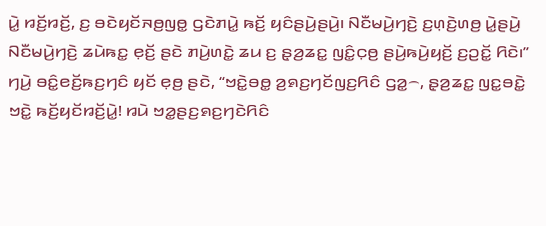ꤣꤧ꤭ ꤙꤢꤩ꤬ꤙꤢꤩ꤬, ꤢ꤬ ꤋꤢꤧꤟꤢꤩꤏꤥ꤬ꤜꤥ꤭ ꤞꤢꤧꤊꤣꤧ꤭ ꤒꤢꤩ꤬ ꤟꤢꤨꤔꤣꤧ꤬ꤔꤣꤧ꤬꤯ ꤡꤢꤪꤗꤣꤧ꤬ꤚꤢꤧ꤬ ꤢ꤬ꤛ꤫ꤢꤧ꤬ꤛꤥ꤬ ꤣꤧ꤭ꤔꤣꤧ꤬ ꤡꤢꤪꤗꤣꤧ꤬ꤚꤢꤧ꤬ ꤘꤣꤧꤒꤢ꤭ ꤕ꤫ꤢꤩ꤬ ꤔꤢꤧ ꤊꤣꤧ꤬ꤛꤢꤧ꤭ ꤘꤣ ꤢ꤬ ꤔ꤫ꤤ꤬ꤘꤢ꤭ ꤜꤢꤨ꤭ꤍ꤫ꤥ꤬ ꤔꤣꤧ꤬ꤒꤣꤧ꤬ꤟꤢꤩ꤬ ꤢ꤬ꤑꤢꤩ꤭ ꤖꤢꤧ꤯”
ꤚꤣꤧ꤬ ꤋꤢꤨ꤭ꤕꤢꤩ꤬ꤒꤢ꤬ꤚꤢꤨ ꤟꤢꤩ ꤕ꤫ꤥ꤬ ꤔꤢꤧ, “ꤠꤢꤧ꤭ꤋꤥ꤭ ꤤ꤬ꤎꤢ꤬ꤚꤢꤩꤜꤢ꤬ꤖꤢꤨ ꤞꤤ꤭꤮, ꤔ꤫ꤤ꤬ꤘꤢ꤭ ꤜꤢ꤭ꤋꤢꤧ꤭ ꤠꤢꤧ꤭ ꤒꤢꤩ꤬ꤟꤢꤩꤙꤢꤩ꤬ꤣꤧ꤭! ꤙꤣꤧ ꤠꤤ꤭ꤔꤢ꤬ꤎꤢ꤬ꤚꤢꤧꤖꤢꤨ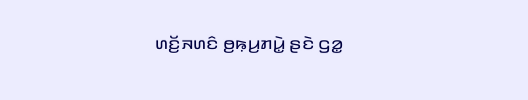ꤛꤢꤩ꤬ꤏꤛꤢꤨ ꤥ꤬ꤒ꤫ꤣ꤬ꤊꤣꤧ꤭ ꤔꤢꤧ ꤞꤤ꤭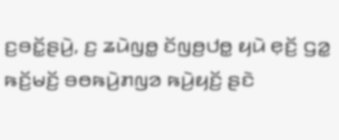ꤢ꤬ꤋꤢꤩ꤭ꤔꤣꤧ꤬, ꤢ꤬ ꤘꤣꤧꤜꤥ꤭ ꤢꤩꤜꤥ꤬ꤓꤥ꤭ ꤟꤣꤧ ꤕ꤫ꤢꤩ꤬ ꤞꤤ꤭ ꤒꤢꤩ꤬ꤗꤢꤩ꤬ ꤋꤥꤒꤣꤧ꤬ꤊꤜꤤ ꤒꤣꤧ꤬ꤟꤢꤩ꤬ ꤔꤢꤧ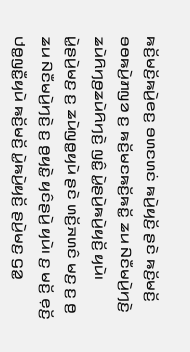ꤒꤢꤩ꤬ꤗꤢꤩ꤬ꤒꤣꤧ꤬ꤕꤢ꤬ ꤋꤛꤢꤛꤢꤦ ꤒꤣꤧ꤬ꤟꤢꤩ꤬ ꤔꤢꤧ ꤒꤢꤩ꤬ꤗꤢꤩ꤬ ꤋꤥꤒꤣꤧ꤬ꤊꤜꤤ ꤢ꤬ ꤒꤢꤩ꤬ꤗꤢꤒꤢꤩ꤬ꤒꤢꤩ꤭ ꤘꤣ ꤡꤢꤪꤗꤣꤧ꤬ꤚꤢꤧ꤬ ꤘꤣꤧꤖꤚꤥ꤬ꤘꤣꤧꤖꤚꤢꤧ꤬ ꤜꤢꤨ꤭ ꤣꤧ꤭ꤔꤣꤧ꤬ꤒꤣꤧ꤬ꤟꤢꤩ꤬ ꤟꤣꤧ꤯ ꤣꤧ꤭ꤔꤣꤧ꤬ꤗꤢ꤬ ꤢ꤬ ꤘꤣꤧꤜꤥ꤭ꤟꤣꤧ ꤔꤢꤧ ꤛꤢꤩ꤬ꤏꤛꤢꤨ ꤗꤢ꤬ ꤢ꤬ ꤥ꤬ ꤘꤣ ꤡꤢꤪꤗꤣꤧ꤬ꤚꤢꤧ꤬ ꤢ꤬ ꤥ꤬ꤟꤢꤧ꤭ ꤟꤢꤨꤔꤣꤧ꤬ ꤟꤣꤧ꤯ ꤢ꤬ ꤗꤢꤩ꤬ ꤕ꤫ꤢꤩ꤬ ꤓꤥ꤭ꤜꤢꤪ꤭ꤟꤣꤧ ꤒꤢꤩ꤬ꤗꤢꤩ꤬ ꤣꤧ꤭ꤒꤣꤧ꤬ꤟꤢꤩ꤬ ꤔꤣꤧ꤬ꤗꤢ꤬ ꤞꤤ꤭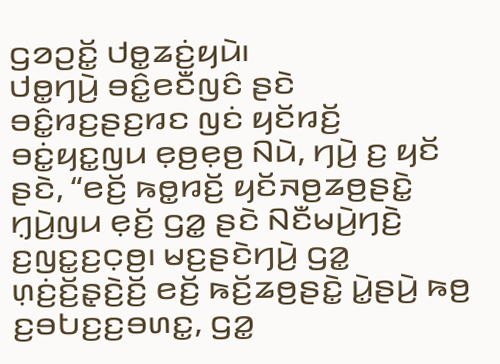ꤞꤤꤑꤢꤩ꤭ ꤓꤥ꤭ꤘꤢꤦ꤬ꤟꤣꤧ꤯
ꤓꤥ꤭ꤚꤣꤧ꤬ ꤋꤢꤨ꤭ꤕꤢꤪꤜꤢꤨ ꤔꤢꤧ ꤋꤢꤨ꤭ꤙꤢ꤬ꤔꤢ꤬ꤙꤢ ꤜꤢꤦ ꤟꤢꤩꤙꤢꤩ꤬ ꤋꤢꤦ꤭ꤟꤢ꤭ꤜꤣ ꤕ꤫ꤥ꤬ꤕ꤫ꤥ꤬ ꤡꤣꤧ, ꤚꤣꤧ꤬ ꤢ꤬ ꤟꤢꤩ ꤔꤢꤧ, “ꤕꤢꤩ꤬ ꤒꤥ꤭ꤙꤢꤩ꤬ ꤟꤢꤩꤏꤥ꤬ꤘꤥ꤬ꤔꤢꤧ꤭ ꤚ꤫ꤣꤧ꤬ꤜꤣ ꤕ꤫ꤢꤩ꤬ ꤞꤤ꤭ ꤔꤢꤧ ꤡꤢꤪꤗꤣꤧ꤬ꤚꤢꤧ꤬ ꤢ꤬ꤜꤢ꤭ꤢ꤬ꤍ꤫ꤥ꤬꤯ ꤗꤢ꤬ꤔꤢꤧꤚꤣꤧ꤬ ꤞꤤ꤭ ꤛ꤫ꤢꤦ꤬ꤢꤩ꤬ꤔ꤫ꤢꤧ꤬ꤢꤩ꤬ ꤕꤢꤩ꤬ ꤒꤢꤩ꤬ꤘꤥ꤬ꤔꤢꤧ꤭ ꤣꤧ꤭ꤔꤣꤧ꤬ ꤒꤥ꤬ ꤢ꤬ꤋꤝꤢ꤬ꤢ꤬ꤋꤛꤢ꤭, ꤞꤤ꤭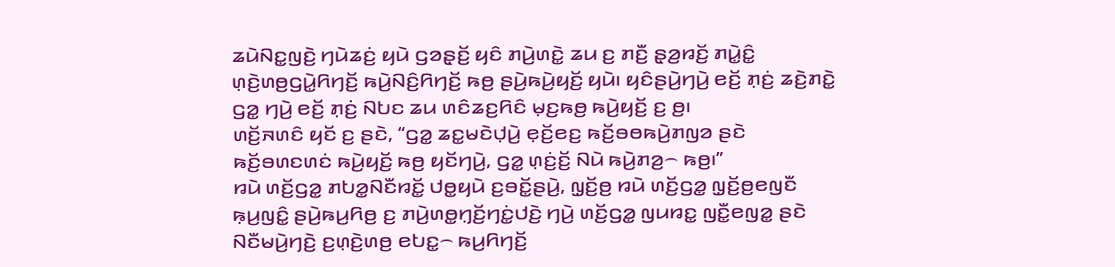ꤘꤣꤧꤡꤢ꤭ꤜꤢꤧ꤬ ꤚꤣꤧꤘꤢꤦ꤬ ꤟꤣꤧ ꤞꤤꤔ꤫ꤢꤩ꤬ ꤟꤢꤨ ꤊꤣꤧ꤬ꤛꤢꤧ꤭ ꤘꤣ ꤢ꤬ ꤊꤢꤪ꤬ ꤔ꤫ꤤ꤬ꤙꤢꤩ꤬ ꤊꤣꤧ꤭ꤢꤨ꤭ ꤛ꤫ꤢꤧ꤬ꤛꤥ꤬ꤞꤣꤧ꤭ꤖꤚꤢꤩ꤬ ꤒꤣꤧ꤬ꤡꤢꤨ꤬ꤖꤚꤢꤩ꤬ ꤒꤥ꤬ ꤔꤣꤧ꤬ꤒꤣꤧ꤬ꤟꤢꤩ꤬ ꤟꤣꤧ꤯ ꤟꤢꤨꤔꤣꤧ꤬ꤚꤣꤧ꤬ ꤕꤢꤩ꤬ ꤊ꤫ꤢꤦ꤬ ꤘꤢꤧ꤬ꤊꤢꤧ꤭ ꤞꤤ꤭ ꤚꤣꤧ꤬ ꤕꤢꤩ꤬ ꤊ꤫ꤢꤦ꤬ ꤡꤝꤢ ꤘꤣ ꤛꤢꤨꤘꤢ꤬ꤖꤢꤨ ꤗ꤫ꤢ꤬ꤒꤥ꤬ ꤒꤣꤧ꤬ꤟꤢꤩ꤬ ꤢ꤬ ꤥ꤬꤯
ꤛꤢꤩ꤬ꤏꤛꤢꤨ ꤟꤢꤩ ꤢ꤬ ꤔꤢꤧ, “ꤞꤤ꤭ ꤘꤢ꤭ꤗꤢꤧꤓ꤫ꤣꤧ꤬ ꤕ꤫ꤢꤩ꤬ꤕꤢ꤬ ꤒꤢꤩ꤬ꤋꤥꤒꤣꤧ꤬ꤊꤜꤤ ꤔꤢꤧ ꤒꤢꤩ꤬ꤋꤛꤢꤛꤢꤦ ꤒꤣꤧ꤬ꤟꤢꤩ꤬ ꤒꤥ꤬ ꤟꤢꤩꤚꤣꤧ꤬, ꤞꤤ꤭ ꤛ꤫ꤢꤦ꤬ꤢꤩ꤬ ꤡꤣꤧ ꤒꤣꤧ꤬ꤊꤤ꤬꤮ ꤒꤥ꤬꤯”
ꤙꤣꤧ ꤛꤢꤩ꤬ꤞꤤ꤭ ꤊꤝꤤ꤭ꤡꤢꤪꤙꤢꤩ꤭ ꤓꤥ꤭ꤟꤣꤧ ꤢ꤬ꤋꤢꤩ꤭ꤔꤣꤧ꤬, ꤜ꤫ꤢꤩ꤬ꤥ꤬ ꤙꤣꤧ ꤛꤢꤩ꤬ꤞꤤ꤭ ꤜ꤫ꤢꤩ꤬ꤥ꤬ꤕꤜꤢꤪ ꤒ꤫ꤣ꤬ꤜꤢꤨ꤭ ꤔꤣꤧ꤬ꤒꤣ꤬ꤖꤥ꤬ ꤢ꤬ ꤊꤣꤧ꤬ꤛꤥ꤭ꤚ꤫ꤢꤩ꤬ꤚꤢꤦ꤭ꤓꤢꤧ꤬ ꤚꤣꤧ꤬ ꤛꤢꤩ꤬ꤞꤤ꤭ ꤜꤣꤙꤢ꤭ ꤜꤢꤪ꤭ꤕꤜꤤ꤭ ꤔꤢꤧ ꤡꤢꤪꤗꤣꤧ꤬ꤚꤢꤧ꤬ ꤢ꤬ꤛ꤫ꤢꤧ꤬ꤛꤥ꤬ ꤕꤝꤢ꤭꤮ ꤒꤣ꤬ꤖꤚꤢꤩ꤬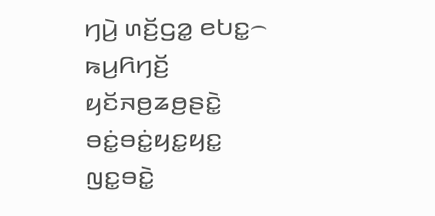ꤚꤣꤧ꤬ ꤛꤢꤩ꤬ꤞꤤ꤭ ꤕꤝꤢ꤭꤮ ꤒꤣ꤬ꤖꤚꤢꤩ꤬ ꤟꤢꤩꤏꤥ꤬ꤘꤥ꤬ꤔꤢꤧ꤭ ꤋꤢꤦ꤭ꤋꤢꤦ꤭ꤟꤢ꤭ꤟꤢ꤭ ꤜꤢ꤭ꤋꤢꤧ꤭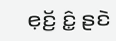ꤕ꤫ꤢꤩ꤬ ꤢꤨ꤭ ꤔꤢꤧ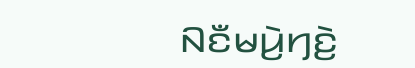ꤡꤢꤪꤗꤣꤧ꤬ꤚꤢꤧ꤬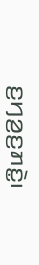ꤢ꤬ꤚꤤ꤬ꤢ꤬ꤊꤢꤧ꤭꤯